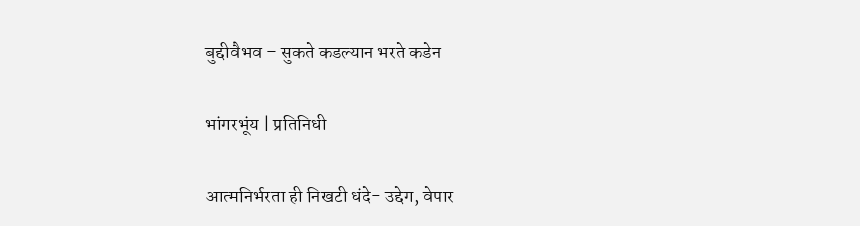बुद्दीवैभव – सुकते कडल्यान भरते कडेन

भांगरभूंय | प्रतिनिधी

आत्मनिर्भरता ही निखटी धंदे- उद्देग, वेपार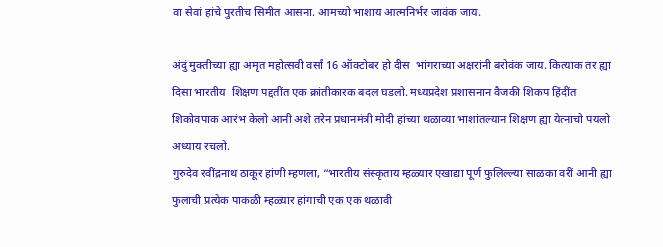वा सेवां हांचे पुरतीच सिमीत आसना. आमच्यो भाशाय आत्मनिर्भर जावंक जाय.

अंदुं मुक्तीच्या ह्या अमृत महोत्सवी वर्सां 16 ऑक्टोबर हो दीस  भांगराच्या अक्षरांनी बरोवंक जाय. कित्याक तर ह्या दिसा भारतीय  शिक्षण पद्दतींत एक क्रांतीकारक बदल घडलो. मध्यप्रदेश प्रशासनान वैजकी शिकप हिंदींत शिकोवपाक आरंभ केलो आनी अशे तरेन प्रधानमंत्री मोदी हांच्या थळाव्या भाशांतल्यान शिक्षण ह्या येत्नाचो पयलो अध्याय रचलो.
गुरुदेव रवींद्रनाथ ठाकूर हांणी म्हणला, “भारतीय संस्कृताय म्हळ्यार एखाद्या पूर्ण फुलिल्ल्या साळका वरीं आनी ह्या फुलाची प्रत्येक पाकळी म्हळ्यार हांगाची एक एक थळावी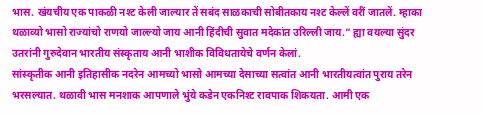भास. खंयचीय एक पाकळी नश्ट केली जाल्यार तें सबंद साळकाची सोबीतकाय नश्ट केल्लें वरीं जातलें. म्हाका थळाव्यो भासो राज्यांचो राणयो जाल्ल्यो जाय आनी हिंदीची सुवात मदेकांत उरिल्ली जाय.” ह्या वयल्या सुंदर उतरांनी गुरुदेवान भारतीय संस्कृताय आनी भाशीक विविधतायेचे वर्णन केलां.
सांस्कृतीक आनी इतिहासीक नदरेन आमच्यो भासो आमच्या देसाच्या सत्वांत आनी भारतीयत्वांत पुराय तरेन भरसल्यात. थळावी भास मनशाक आपणाले भुंये कडेन एकनिश्ट रावपाक शिकयता. आमी एक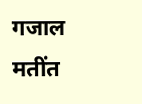गजाल मतींत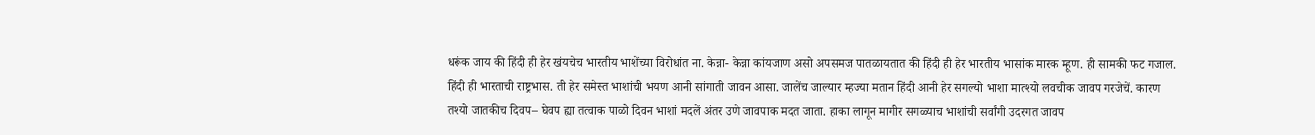धरूंक जाय की हिंदी ही हेर खंयचेच भारतीय भाशेंच्या विरोधांत ना. केन्ना- केन्ना कांयजाण असो अपसमज पातळायतात की हिंदी ही हेर भारतीय भासांक मारक म्हूण. ही सामकी फट गजाल. हिंदी ही भारताची राष्ट्रभास. ती हेर समेस्त भाशांची भयण आनी सांगाती जावन आसा. जालेंच जाल्यार म्हज्या मतान हिंदी आनी हेर सगल्यो भाशा मात्श्यो लवचीक जावप गरजेचें. कारण तश्यो जातकीच दिवप– घेवप ह्या तत्वाक पाळो दिवन भाशां मदलें अंतर उणे जावपाक मदत जाता. हाका लागून मागीर सगळ्याच भाशांची सर्वांगी उदरगत जावप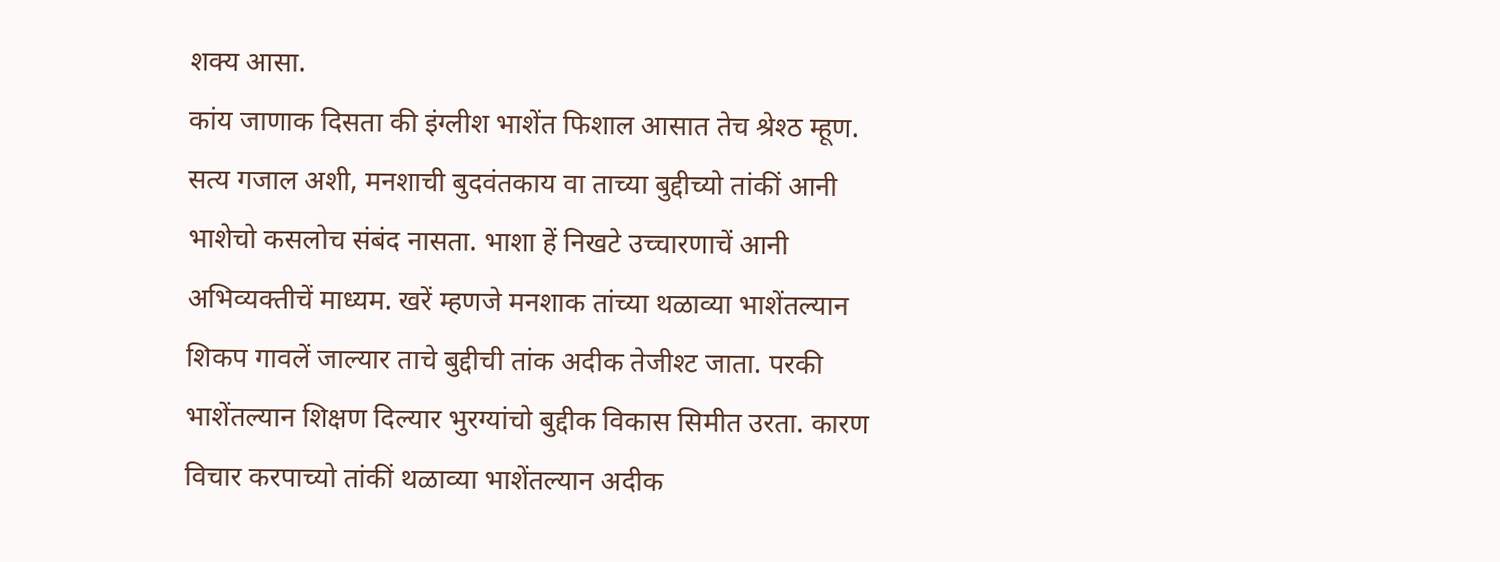शक्य आसा.
कांय जाणाक दिसता की इंग्लीश भाशेंत फिशाल आसात तेच श्रेश्ठ म्हूण. सत्य गजाल अशी, मनशाची बुदवंतकाय वा ताच्या बुद्दीच्यो तांकीं आनी भाशेचो कसलोच संबंद नासता. भाशा हें निखटे उच्चारणाचें आनी अभिव्यक्तीचें माध्यम. खरें म्हणजे मनशाक तांच्या थळाव्या भाशेंतल्यान शिकप गावलें जाल्यार ताचे बुद्दीची तांक अदीक तेजीश्ट जाता. परकी भाशेंतल्यान शिक्षण दिल्यार भुरग्यांचो बुद्दीक विकास सिमीत उरता. कारण विचार करपाच्यो तांकीं थळाव्या भाशेंतल्यान अदीक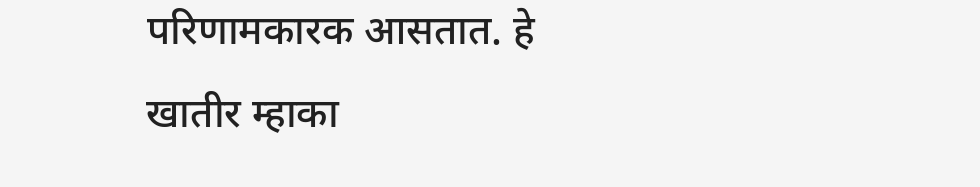परिणामकारक आसतात. हे खातीर म्हाका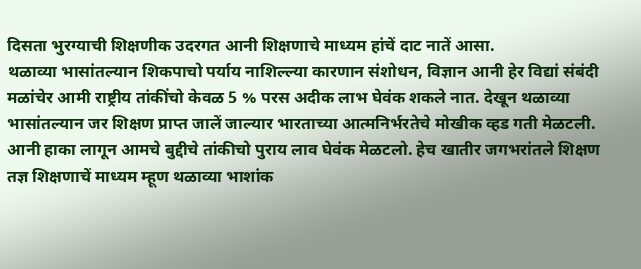दिसता भुरग्याची शिक्षणीक उदरगत आनी शिक्षणाचे माध्यम हांचें दाट नातें आसा.
थळाव्या भासांतल्यान शिकपाचो पर्याय नाशिल्ल्या कारणान संशोधन, विज्ञान आनी हेर विद्यां संबंदी मळांचेर आमी राष्ट्रीय तांकींचो केवळ 5 % परस अदीक लाभ घेवंक शकले नात. देखून थळाव्या भासांतल्यान जर शिक्षण प्राप्त जालें जाल्यार भारताच्या आत्मनिर्भरतेचे मोखीक व्हड गती मेळटली. आनी हाका लागून आमचे बुद्दीचे तांकीचो पुराय लाव घेवंक मेळटलो. हेच खातीर जगभरांतले शिक्षण तज्ञ शिक्षणाचें माध्यम म्हूण थळाव्या भाशांक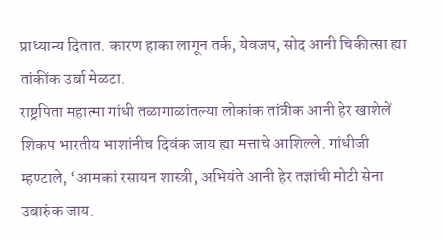प्राध्यान्य दितात. कारण हाका लागून तर्क, येवजप, सोद आनी चिकीत्सा ह्या तांकींक उर्बा मेळटा.
राष्ट्रपिता महात्मा गांधी तळागाळांतल्या लोकांक तांत्रीक आनी हेर खाशेलें शिकप भारतीय भाशांनीच दिवंक जाय ह्या मत्ताचे आशिल्ले. गांधीजी म्हण्टाले, ‘आमकां रसायन शास्त्री, अभियंते आनी हेर तज्ञांची मोटी सेना उबारुंक जाय.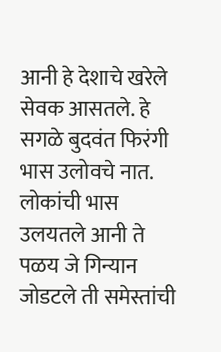आनी हे देशाचे खरेले सेवक आसतले. हे सगळे बुदवंत फिरंगी भास उलोवचे नात. लोकांची भास उलयतले आनी ते पळय जे गिन्यान जोडटले ती समेस्तांची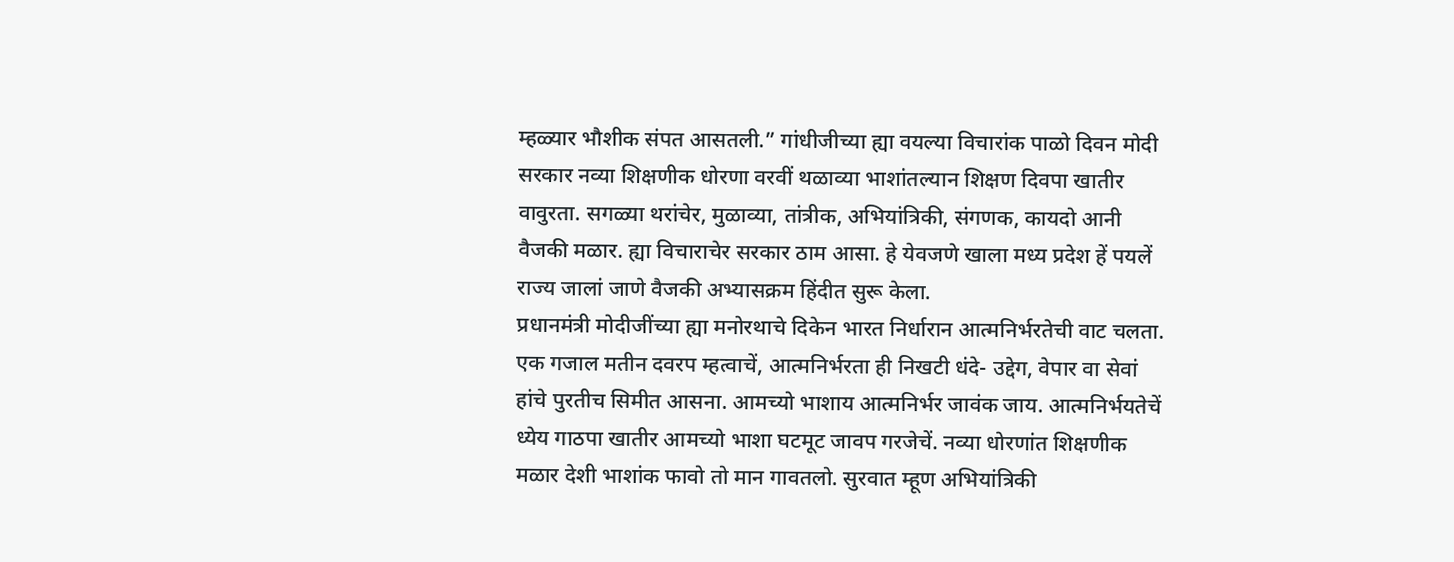म्हळ्यार भौशीक संपत आसतली.” गांधीजीच्या ह्या वयल्या विचारांक पाळो दिवन मोदी सरकार नव्या शिक्षणीक धोरणा वरवीं थळाव्या भाशांतल्यान शिक्षण दिवपा खातीर वावुरता. सगळ्या थरांचेर, मुळाव्या, तांत्रीक, अभियांत्रिकी, संगणक, कायदो आनी वैजकी मळार. ह्या विचाराचेर सरकार ठाम आसा. हे येवजणे खाला मध्य प्रदेश हें पयलें राज्य जालां जाणे वैजकी अभ्यासक्रम हिंदीत सुरू केला.
प्रधानमंत्री मोदीजींच्या ह्या मनोरथाचे दिकेन भारत निर्धारान आत्मनिर्भरतेची वाट चलता. एक गजाल मतीन दवरप म्हत्वाचें, आत्मनिर्भरता ही निखटी धंदे- उद्देग, वेपार वा सेवां हांचे पुरतीच सिमीत आसना. आमच्यो भाशाय आत्मनिर्भर जावंक जाय. आत्मनिर्भयतेचें ध्येय गाठपा खातीर आमच्यो भाशा घटमूट जावप गरजेचें. नव्या धोरणांत शिक्षणीक मळार देशी भाशांक फावो तो मान गावतलो. सुरवात म्हूण अभियांत्रिकी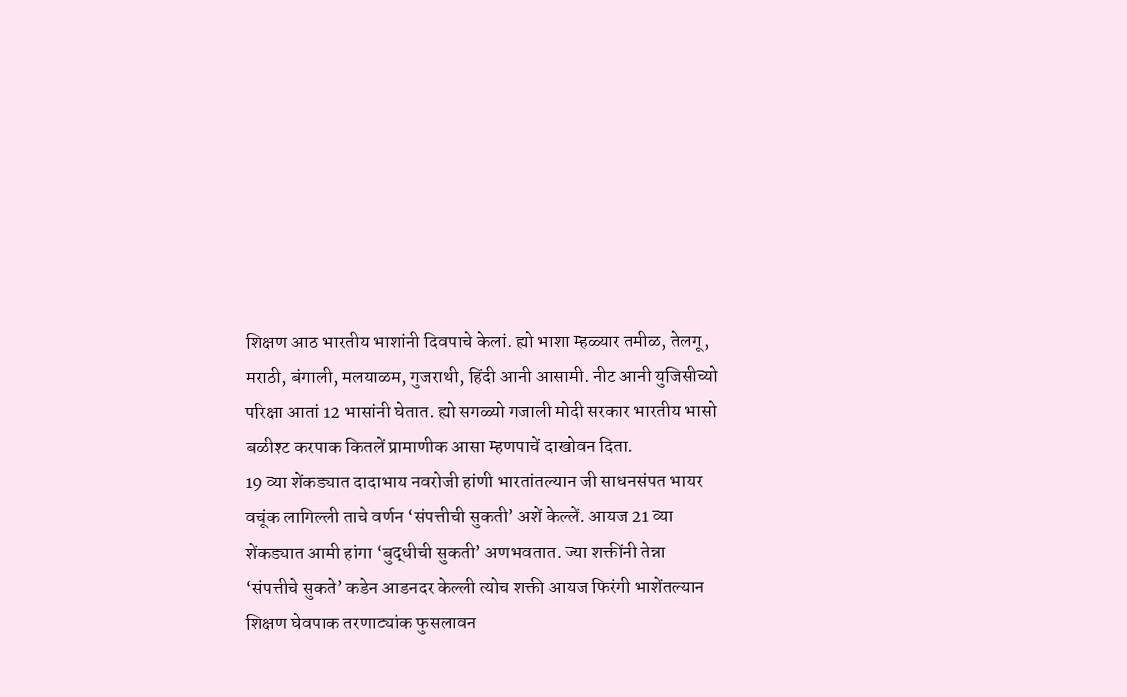शिक्षण आठ भारतीय भाशांनी दिवपाचे केलां. ह्यो भाशा म्हळ्यार तमीळ, तेलगू, मराठी, बंगाली, मलयाळम, गुजराथी, हिंदी आनी आसामी. नीट आनी युजिसीच्यो परिक्षा आतां 12 भासांनी घेतात. ह्यो सगळ्यो गजाली मोदी सरकार भारतीय भासो बळीश्ट करपाक कितलें प्रामाणीक आसा म्हणपाचें दाखोवन दिता.
19 व्या शेंकड्यात दादाभाय नवरोजी हांणी भारतांतल्यान जी साधनसंपत भायर वचूंक लागिल्ली ताचे वर्णन ‘संपत्तीची सुकती’ अशें केल्लें. आयज 21 व्या शेंकड्यात आमी हांगा ‘बुद्धीची सुकती’ अणभवतात. ज्या शक्तींनी तेन्ना ‘संपत्तीचे सुकते’ कडेन आडनदर केल्ली त्योच शक्ती आयज फिरंगी भाशेंतल्यान शिक्षण घेवपाक तरणाट्यांक फुसलावन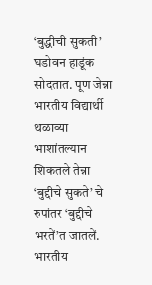‘बुद्धीची सुकती’ घडोवन हाडूंक सोदतात. पूण जेन्ना भारतीय विद्यार्थी थळाव्या भाशांतल्यान शिकतले तेन्ना ‘बुद्दीचे सुकते’ चे रुपांतर ‘बुद्दीचे भरतें’त जातलें. भारतीय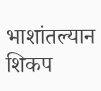भाशांतल्यान शिकप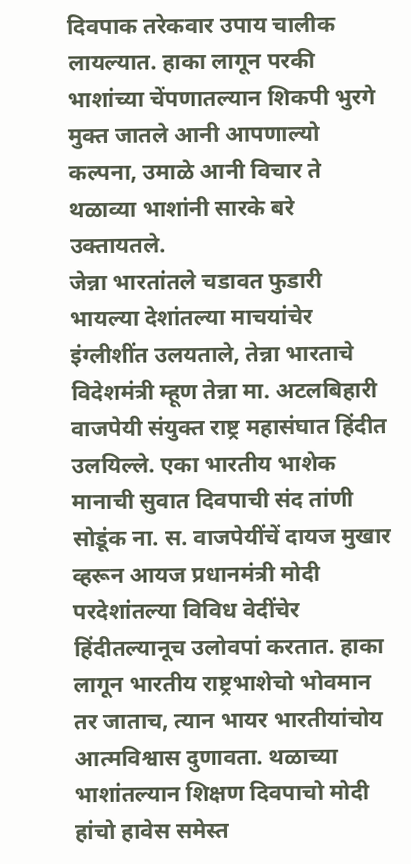दिवपाक तरेकवार उपाय चालीक लायल्यात. हाका लागून परकी भाशांच्या चेंपणातल्यान शिकपी भुरगे मुक्त जातले आनी आपणाल्यो कल्पना, उमाळे आनी विचार ते थळाव्या भाशांनी सारके बरे उक्तायतले.
जेन्ना भारतांतले चडावत फुडारी भायल्या देशांतल्या माचयांचेर इंग्लीशींत उलयताले, तेन्ना भारताचे विदेशमंत्री म्हूण तेन्ना मा. अटलबिहारी वाजपेयी संयुक्त राष्ट्र महासंघात हिंदीत उलयिल्ले. एका भारतीय भाशेक मानाची सुवात दिवपाची संद तांणी सोडूंक ना. स. वाजपेयींचें दायज मुखार व्हरून आयज प्रधानमंत्री मोदी परदेशांतल्या विविध वेदींचेर हिंदीतल्यानूच उलोवपां करतात. हाका लागून भारतीय राष्ट्रभाशेचो भोवमान तर जाताच, त्यान भायर भारतीयांचोय आत्मविश्वास दुणावता. थळाच्या भाशांतल्यान शिक्षण दिवपाचो मोदी हांचो हावेस समेस्त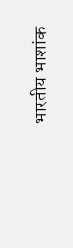भारतीय भाशांक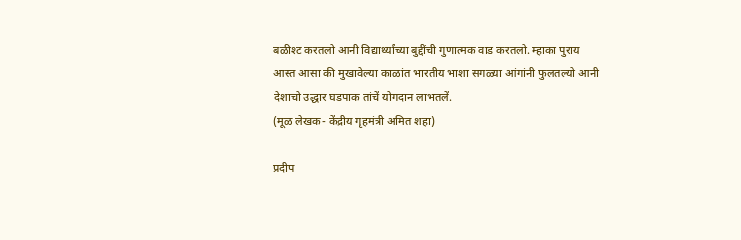बळीश्ट करतलो आनी विद्यार्थ्यांच्या बुद्दींची गुणात्मक वाड करतलो. म्हाका पुराय आस्त आसा की मुखावेल्या काळांत भारतीय भाशा सगळ्या आंगांनी फुलतल्यो आनी देशाचो उद्धार घडपाक तांचें योगदान लाभतलें.
(मूळ लेखक- केंद्रीय गृहमंत्री अमित शहा)

प्रदीप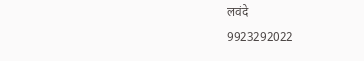लवंदे
9923292022